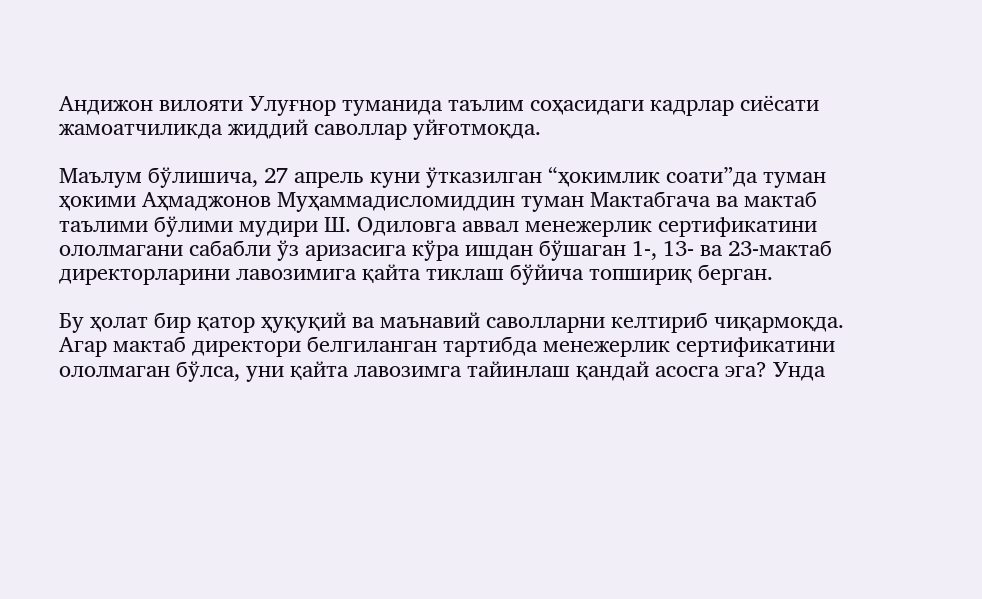Андижон вилояти Улуғнор туманида таълим соҳасидаги кадрлар сиёсати жамоатчиликда жиддий саволлар уйғотмоқда.

Маълум бўлишича, 27 апрель куни ўтказилган “ҳокимлик соати”да туман ҳокими Аҳмаджонов Муҳаммадисломиддин туман Мактабгача ва мактаб таълими бўлими мудири Ш. Одиловга аввал менежерлик сертификатини ололмагани сабабли ўз аризасига кўра ишдан бўшаган 1-, 13- ва 23-мактаб директорларини лавозимига қайта тиклаш бўйича топшириқ берган.

Бу ҳолат бир қатор ҳуқуқий ва маънавий саволларни келтириб чиқармоқда. Агар мактаб директори белгиланган тартибда менежерлик сертификатини ололмаган бўлса, уни қайта лавозимга тайинлаш қандай асосга эга? Унда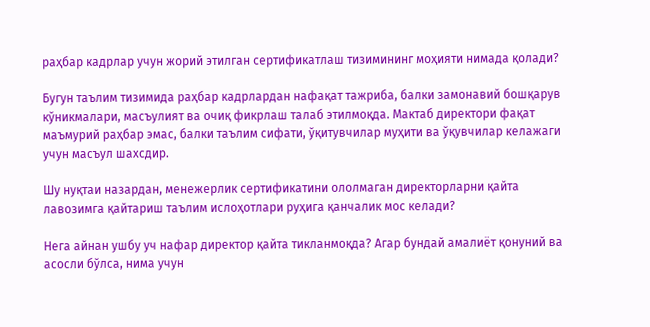раҳбар кадрлар учун жорий этилган сертификатлаш тизимининг моҳияти нимада қолади?

Бугун таълим тизимида раҳбар кадрлардан нафақат тажриба, балки замонавий бошқарув кўникмалари, масъулият ва очиқ фикрлаш талаб этилмоқда. Мактаб директори фақат маъмурий раҳбар эмас, балки таълим сифати, ўқитувчилар муҳити ва ўқувчилар келажаги учун масъул шахсдир.

Шу нуқтаи назардан, менежерлик сертификатини ололмаган директорларни қайта лавозимга қайтариш таълим ислоҳотлари руҳига қанчалик мос келади?

Нега айнан ушбу уч нафар директор қайта тикланмоқда? Агар бундай амалиёт қонуний ва асосли бўлса, нима учун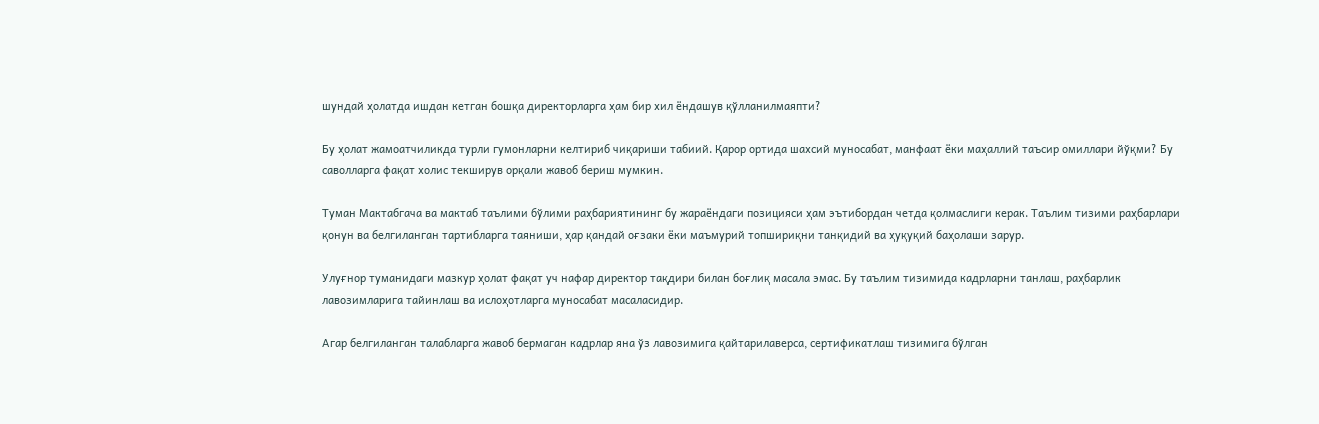шундай ҳолатда ишдан кетган бошқа директорларга ҳам бир хил ёндашув қўлланилмаяпти?

Бу ҳолат жамоатчиликда турли гумонларни келтириб чиқариши табиий. Қарор ортида шахсий муносабат, манфаат ёки маҳаллий таъсир омиллари йўқми? Бу саволларга фақат холис текширув орқали жавоб бериш мумкин.

Туман Мактабгача ва мактаб таълими бўлими раҳбариятининг бу жараёндаги позицияси ҳам эътибордан четда қолмаслиги керак. Таълим тизими раҳбарлари қонун ва белгиланган тартибларга таяниши, ҳар қандай оғзаки ёки маъмурий топшириқни танқидий ва ҳуқуқий баҳолаши зарур.

Улуғнор туманидаги мазкур ҳолат фақат уч нафар директор тақдири билан боғлиқ масала эмас. Бу таълим тизимида кадрларни танлаш, раҳбарлик лавозимларига тайинлаш ва ислоҳотларга муносабат масаласидир.

Агар белгиланган талабларга жавоб бермаган кадрлар яна ўз лавозимига қайтарилаверса, сертификатлаш тизимига бўлган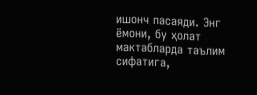ишонч пасаяди. Энг ёмони, бу ҳолат мактабларда таълим сифатига,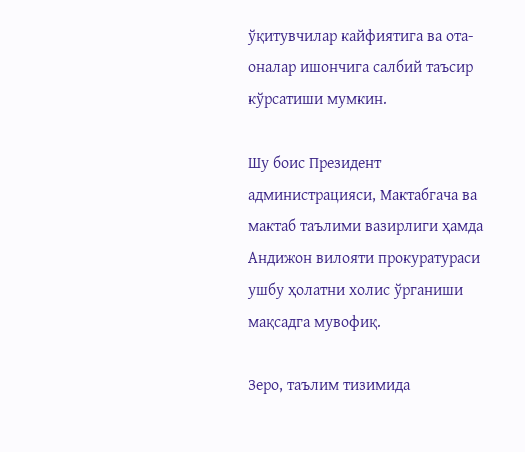ўқитувчилар кайфиятига ва ота-оналар ишончига салбий таъсир кўрсатиши мумкин.

Шу боис Президент администрацияси, Мактабгача ва мактаб таълими вазирлиги ҳамда Андижон вилояти прокуратураси ушбу ҳолатни холис ўрганиши мақсадга мувофиқ.

Зеро, таълим тизимида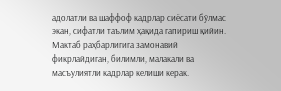адолатли ва шаффоф кадрлар сиёсати бўлмас экан, сифатли таълим ҳақида гапириш қийин. Мактаб раҳбарлигига замонавий фикрлайдиган, билимли, малакали ва масъулиятли кадрлар келиши керак.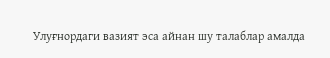Улуғнордаги вазият эса айнан шу талаблар амалда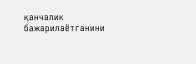қанчалик бажарилаётганини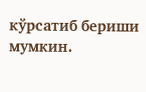кўрсатиб бериши мумкин.